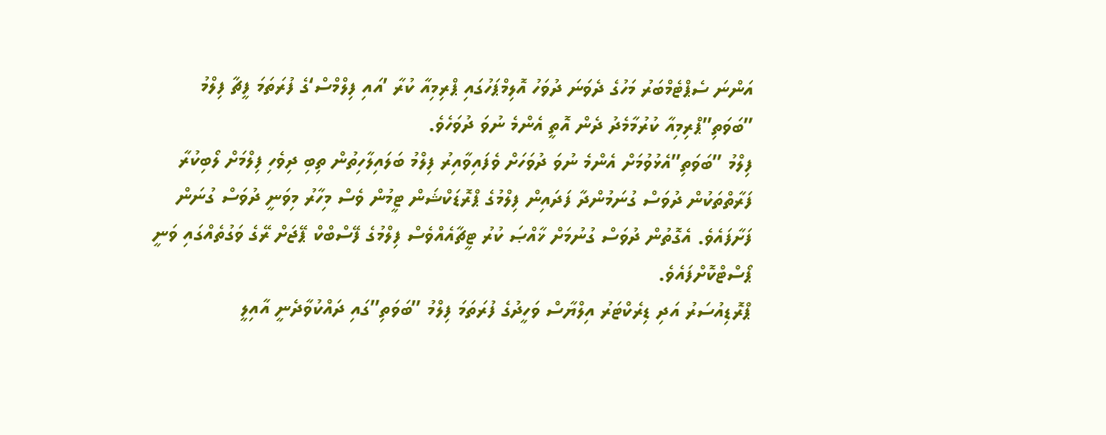އަންނަ ސެޕްޓެމްބަރު މަހުގެ ދެވަނަ ދުވަހު އޮލިމްޕަހުގައި ޕްރިމިއާ ކުރާ ’އައި ފިލްމްސް‘ގެ ފުރަތަމަ ފީޗާ ފިލްމު ”ބަވަތި”ޕްރިމިއާ ކުރުމާމެދު ދެން އޮތީ އެންމެ ނުވަ ދުވަހެވެ.
ފިލްމު ”ބަވަތި”އެޅުވުމަށް އެންމެ ނުވަ ދުވަހަށް ވެފައިވާއިރު ފިލްމު ބަލައިލާހިތުން ތިބި ދިވެހި ފިލްމަށް ލޯބިކުރާ ފަރާތްތަކުން ދުވަސް ގުނަމުންދާ ފަދައިން ފިލްމުގެ ޕްރޮޑަކްޝަން ޓީމުން ވެސް މިހާރު މިވަނީ ދުވަސް ގުނަން ފަށާފައެވެ. އެގޮތުން ދުވަސް ގުނުމަށް ޚާއްޞަ ކުރު ޓީޗާއެއްވެސް ފިލްމުގެ ފޭސްބްކް ޕޭޖަށް ރޭގެ ވަގުތެއްގައި ވަނީ ޕޯސްޓްކޮށްފައެވެ.
ޕްރޮޑިއުސަރު އަދި ޑިރެކްޓަރު އިލްޔާސް ވަހީދުގެ ފުރަތަމަ ފިލްމު ”ބަވަތި”ގައި ދައްކުވާދެނީ އާއިލީ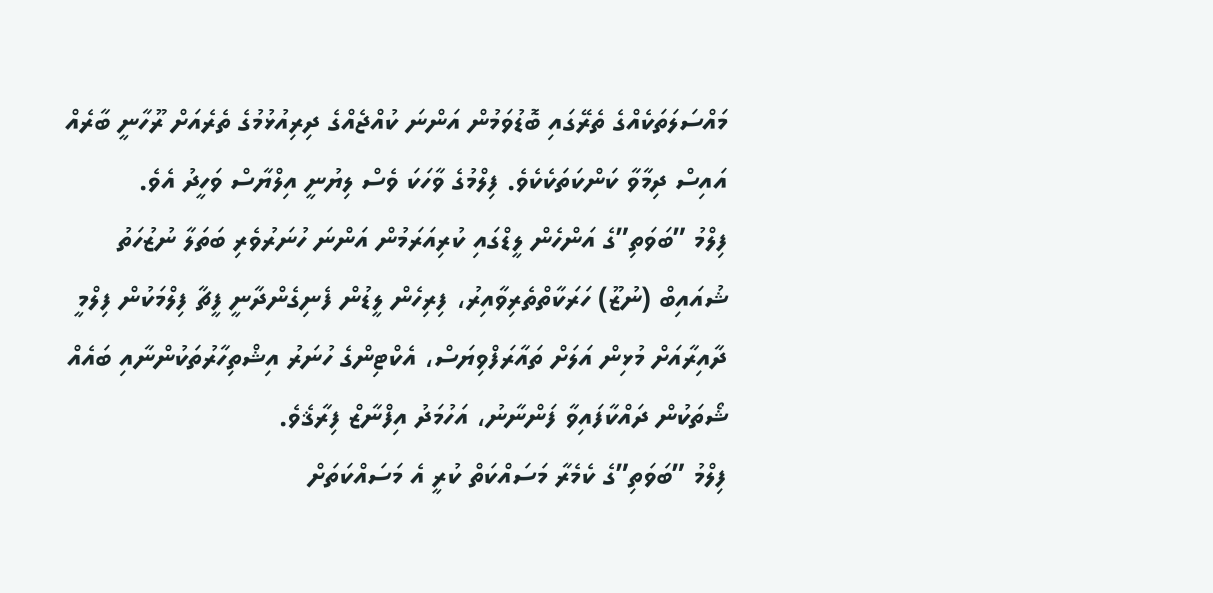މައްސަލަތަކެއްގެ ތެރޭގައި ބޮޑުވަމުން އަންނަ ކުއްޖެއްގެ ދިރިއުޅުމުގެ ތެރެއަށް ރޫހާނީ ބާރެއް އައިސް ދިމާވާ ކަންކަތަކެކެވެ. ފިލްމުގެ ވާހަކަ ވެސް ލިޔުނީ އިލްޔާސް ވަހީދު އެވެ.
ފިލްމު ”ބަވަތި”ގެ އަންހެން ލީޑްގައި ކުރިއަރަމުން އަންނަ ހުނަރުވެރި ބަތަލާ ނުޒުހަތު ޝުއައިބް (ނުޒޫ) ހަރަކާތްތެރިވާއިރު، ފިރިހެން ލީޑުން ފެނިގެންދާނީ ފީޗާ ފިލްމަކުން ފިލްމީ ދާއިރާއަށް މުޅިން އަލަށް ތައާރަފްވިޔަސް، އެކްޓިންގެ ހުނަރު އިޝްތިހާރުތަކުންނާއި ބައެއް ޝޯތަކުން ދައްކާފައިވާ ފަންނާނު، އަހުމަދު އިފްނާޒް ފިރާޤެވެ.
ފިލްމު ”ބަވަތި”ގެ ކެމެރާ މަސައްކަތް ކުރީ އެ މަސައްކަތަށް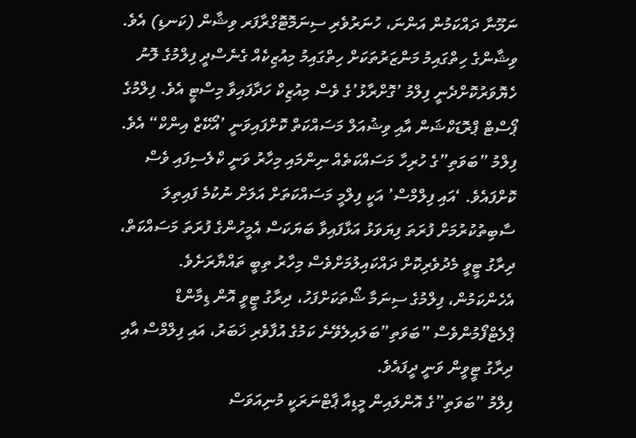ނަމޫނާ ދައްކަމުން އަންނަ، ހުނަރުވެރި ސިނަމޮޓޮގްރާފަރ ވިޝާން (ކަނޑި) އެވެ. ވިޝާންގެ ހިތްގައިމު މަންޒަރުތަކަށް ހިތްގައިމު މިއުޒިކެއް ގެނެސްދީ ފިލްމުގެ ލޮނު ހެޔޮވަރުކޮށްދެނީ ފިލްމު ’ގޮށްރާޅު’ގެ ވެސް މިއުޒިކް ހަދާފައިވާ މިސްޓީ އެވެ. ފިލްމުގެ ޕޯސްޓް ޕްރޮޑަކްޝަން އާއި ވިޝުއަލް މަސައްކަތް ކޮށްފައިވަނީ ’އޯކޭޒް އިންކް“ އެވެ.
ފިލްމު ”ބަވަތި”ގެ ހުރިހާ މަސައްކަތެއް ނިންމައި މިހާރު ވަނީ ކްލެސިފައި ވެސް ކޮށްފައެވެ. ‘އައި ފިލްމްސް’ އަކީ ފިލްމީ މަސައްކަތަށް އަލަށް ނުކުމެ ފައިތިލަ ސާބިތުކުރުމަށް ފުރަތަ ފިޔަވަޅު އަޅާފައިވާ ބަޔަކަސް އެމީހުންގެ ފުރަތަ މަސައްކަތް، ދިރާގު ޓީވީ މެދުވެރިކޮށް ދައްކައިލުމަށްވެސް މިހާރު ތިބީ ތައްޔާރަށެވެ. އެހެންކަމުން، ފިލްމުގެ ސިނަމާ ޝޯތަކަށްފަހު، ދިރާގު ޓީވީ އޮން ޑިމާންޑް ޕްލެޓްފޯމުންވެސް ”ބަވަތި”ބަލައިލެވޭނެ ކަމުގެ އުފާވެރި ޚަބަރު، އައި ފިލްމްސް އާއި ދިރާގު ޓީވީން ވަނީ ދީފައެވެ.
ފިލްމު ”ބަވަތި”ގެ އޮންލައިން މީޑިއާ ޕާޓްނަރަކީ މުނިއަވަސް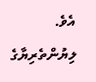އެވެ.
ލިޔުންތެރިޔާގެ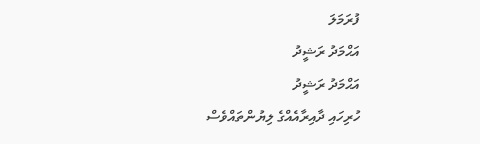ފުރަމަލަ
އަޙްމަދު ރަޝީދު
އަޙްމަދު ރަޝީދު
ހުރިހައި ދާއިރާއެއްގެ ލިޔުންތައްވެސް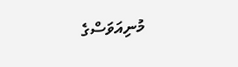މުނިއަވަސްގެ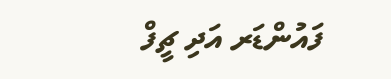ފައުންޑަރ އަދި ޗީފް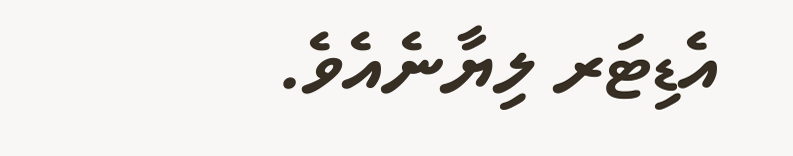އެޑިޓަރ ލިޔާނެއެވެ.